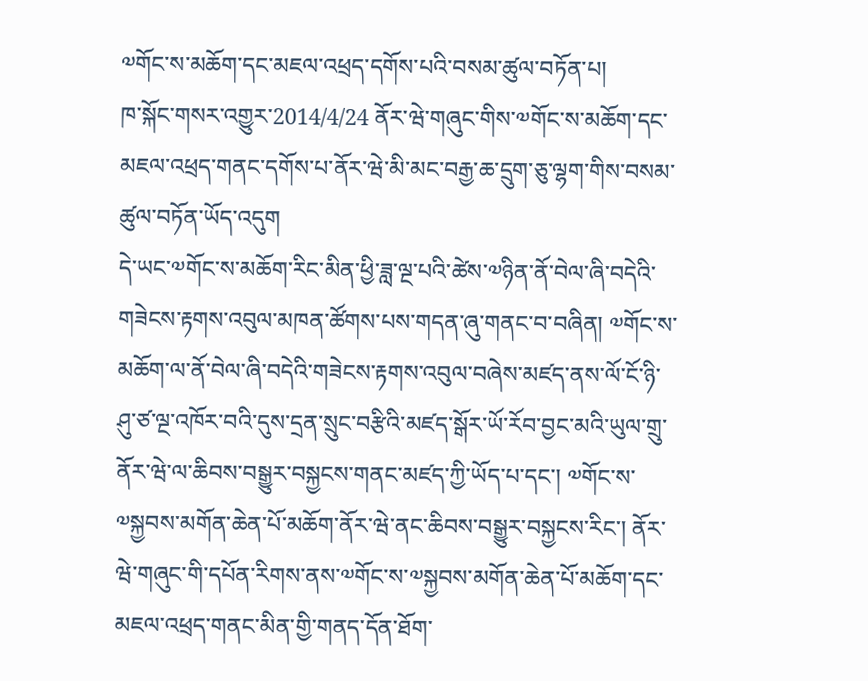༧གོང་ས་མཆོག་དང་མཇལ་འཕྲད་དགོས་པའི་བསམ་ཚུལ་བཏོན་པ།
ཁ་སྐོང་གསར་འགྱུར་2014/4/24 ནོར་ཝེ་གཞུང་གིས་༧གོང་ས་མཆོག་དང་མཇལ་འཕྲད་གནང་དགོས་པ་ནོར་ཝེ་མི་མང་བརྒྱ་ཆ་དྲུག་ཅུ་ལྷག་གིས་བསམ་ཚུལ་བཏོན་ཡོད་འདུག
དེ་ཡང་༧གོང་ས་མཆོག་རིང་མིན་ཕྱི་ཟླ་ལྔ་པའི་ཚེས་༧ཉིན་ནོ་བེལ་ཞི་བདེའི་གཟེངས་རྟགས་འབུལ་མཁན་ཚོགས་པས་གདན་ཞུ་གནང་བ་བཞིན། ༧གོང་ས་མཆོག་ལ་ནོ་བེལ་ཞི་བདེའི་གཟེངས་རྟགས་འབུལ་བཞེས་མཛད་ནས་ལོ་ངོ་ཉི་ཤུ་ཙ་ལྔ་འཁོར་བའི་དུས་དྲན་སྲུང་བརྩིའི་མཛད་སྒོར་ཡོ་རོབ་བྱང་མའི་ཡུལ་གྲུ་ནོར་ཝེ་ལ་ཆིབས་བསྒྱུར་བསྐྱངས་གནང་མཛད་ཀྱི་ཡོད་པ་དང་། ༧གོང་ས་༧སྐྱབས་མགོན་ཆེན་པོ་མཆོག་ནོར་ཝེ་ནང་ཆིབས་བསྒྱུར་བསྐྱངས་རིང་། ནོར་ཝེ་གཞུང་གི་དཔོན་རིགས་ནས་༧གོང་ས་༧སྐྱབས་མགོན་ཆེན་པོ་མཆོག་དང་མཇལ་འཕྲད་གནང་མིན་གྱི་གནད་དོན་ཐོག་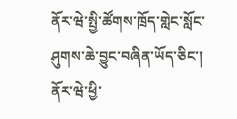ནོར་ཝེ་སྤྱི་ཚོགས་ཁྲོད་གླེང་སློང་ཤུགས་ཆེ་བྱུང་བཞིན་ཡོད་ཅིང་། ནོར་ཝེ་ཕྱི་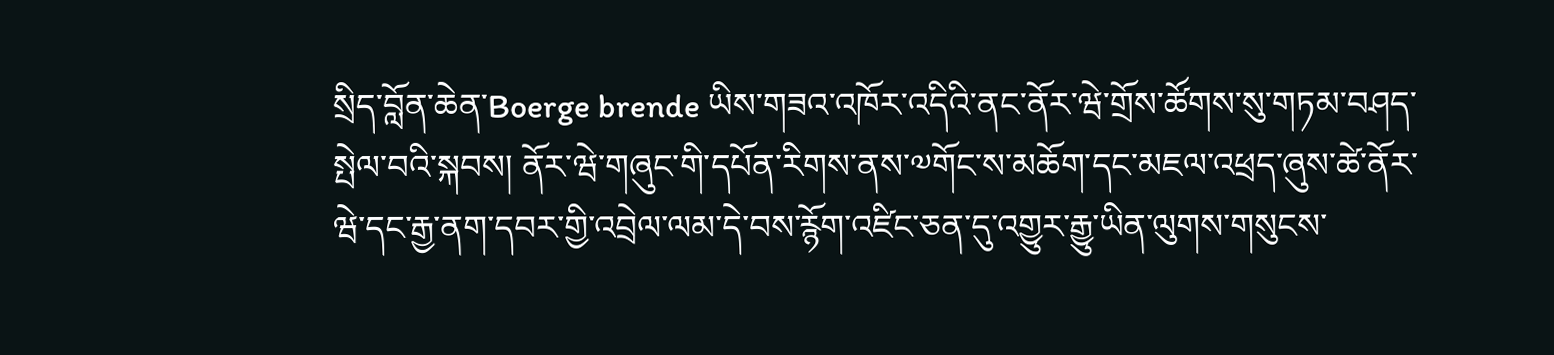སྲིད་བློན་ཆེན་Boerge brende ཡིས་གཟའ་འཁོར་འདིའི་ནང་ནོར་ཝེ་གྲོས་ཚོགས་སུ་གཏམ་བཤད་སྤེལ་བའི་སྐབས། ནོར་ཝེ་གཞུང་གི་དཔོན་རིགས་ནས་༧གོང་ས་མཆོག་དང་མཇལ་འཕྲད་ཞུས་ཚེ་ནོར་ཝེ་དང་རྒྱ་ནག་དབར་གྱི་འབྲེལ་ལམ་དེ་བས་རྙོག་འཛིང་ཅན་དུ་འགྱུར་རྒྱུ་ཡིན་ལུགས་གསུངས་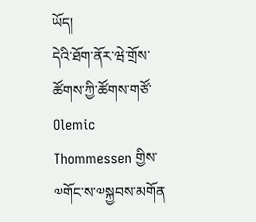ཡོད།
དེའི་ཐོག་ནོར་ཝེ་གྲོས་ཚོགས་ཀྱི་ཚོགས་གཙོ་Olemic Thommessen གྱིས་༧གོང་ས་༧སྐྱབས་མགོན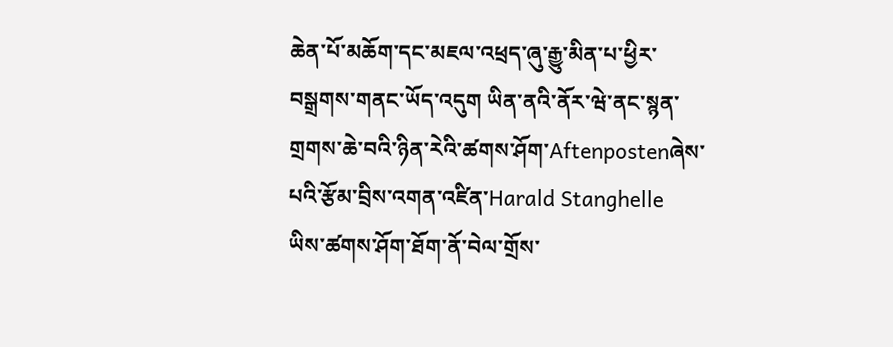ཆེན་པོ་མཆོག་དང་མཇལ་འཕྲད་ཞུ་རྒྱུ་མིན་པ་ཕྱིར་བསྒྲགས་གནང་ཡོད་འདུག ཡིན་ནའི་ནོར་ཝེ་ནང་སྙན་གྲགས་ཆེ་བའི་ཉིན་རེའི་ཚགས་ཤོག་Aftenpostenཞེས་པའི་རྩོམ་བྲིས་འགན་འཛིན་Harald Stanghelle ཡིས་ཚགས་ཤོག་ཐོག་ནོ་བེལ་གྲོས་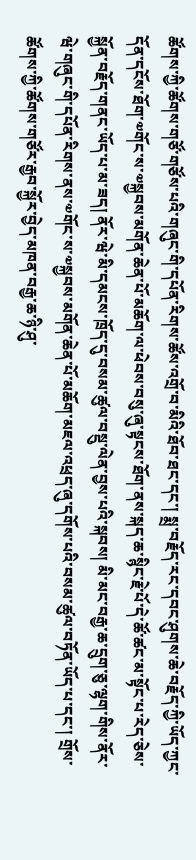ཚོགས་ཀྱི་ཚོགས་གཙོ་གཙོས་པའི་གཞུང་གི་དཔོན་རིགས་ཚོས་འགྲོ་བ་མིའི་ཐོབ་ཐང་དང་། སྨྲ་བརྗོད་རང་དབང་ཤུགས་ཆེ་བརྗོད་ཀྱི་ཡོད་ཀྱང་དོན་དངོས་ཐོག་༧གོང་ས་༧སྐྱབས་མགོན་ཆེན་པོ་མཆོག་ལ་ཕེབས་བསུ་ཞུ་སྟངས་ཐོག་ནས་སྐད་ཆ་སྙིང་རྗེ་པོ་དེ་ཚོ་ཚང་མ་སྟོང་པ་རེད་ཅེས་སྐྱོན་བརྗོད་གནང་ཡོད་པ་མ་ཟད། ནོར་ཝེ་མི་དམངས་ཁྲོད་དུ་བསམ་ཚུལ་བསྡུ་ལེན་བྱས་པའི་སྐབས། མི་མང་བརྒྱ་ཆ་དྲུག་ཅུ་ལྷག་གིས་ནོར་ཝེ་གཞུང་གི་དཔོན་རིགས་ནས་༧གོང་ས་༧སྐྱབས་མགོན་ཆེན་པོ་མཆོག་མཇལ་འཕྲད་ཞུ་དགོས་པའི་བསམ་ཚུལ་བཏོན་ཡོད་པ་དང་། གྲོས་ཚོགས་ཀྱི་ཚོགས་གཙོར་རྒྱབ་སྐྱོར་བྱེད་མཁན་བརྒྱ་ཆ་ཉི་ཤུ་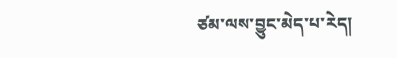ཙམ་ལས་བྱུང་མེད་པ་རེད།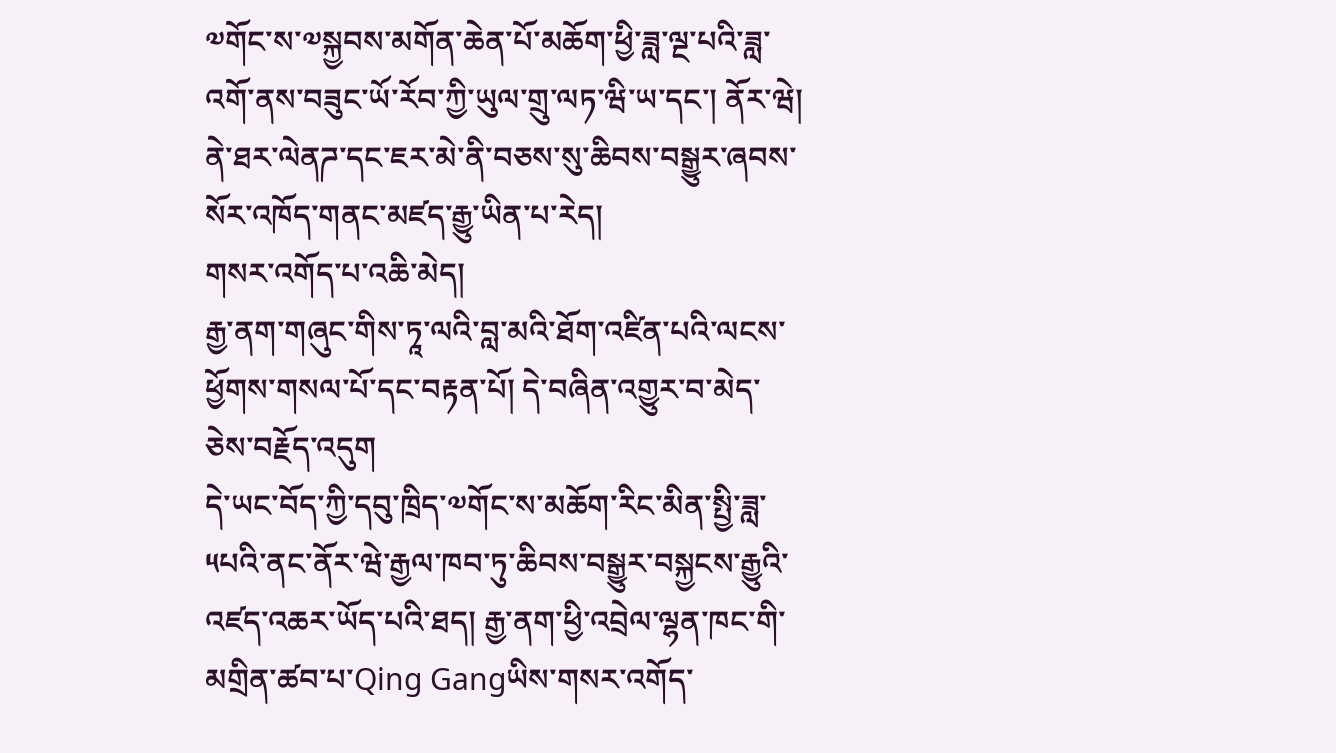༧གོང་ས་༧སྐྱབས་མགོན་ཆེན་པོ་མཆོག་ཕྱི་ཟླ་ལྔ་པའི་ཟླ་འགོ་ནས་བཟུང་ཡོ་རོབ་ཀྱི་ཡུལ་གྲུ་ལཏ་ཝི་ཡ་དང་། ནོར་ཝེ། ནེ་ཐར་ལེནཌ་དང་ཇར་མེ་ནི་བཅས་སུ་ཆིབས་བསྒྱུར་ཞབས་སོར་འཁོད་གནང་མཛད་རྒྱུ་ཡིན་པ་རེད།
གསར་འགོད་པ་འཆི་མེད།
རྒྱ་ནག་གཞུང་གིས་ཏཱ་ལའི་བླ་མའི་ཐོག་འཛིན་པའི་ལངས་ཕྱོགས་གསལ་པོ་དང་བརྟན་པོ། དེ་བཞིན་འགྱུར་བ་མེད་ཅེས་བརྗོད་འདུག
དེ་ཡང་བོད་ཀྱི་དབུ་ཁྲིད་༧གོང་ས་མཆོག་རིང་མིན་སྤྱི་ཟླ་༥པའི་ནང་ནོར་ཝེ་རྒྱལ་ཁབ་ཏུ་ཆིབས་བསྒྱུར་བསྐྱངས་རྒྱུའི་འཛད་འཆར་ཡོད་པའི་ཐད། རྒྱ་ནག་ཕྱི་འབྲེལ་ལྷན་ཁང་གི་མགྲིན་ཚབ་པ་Qing Gangཡིས་གསར་འགོད་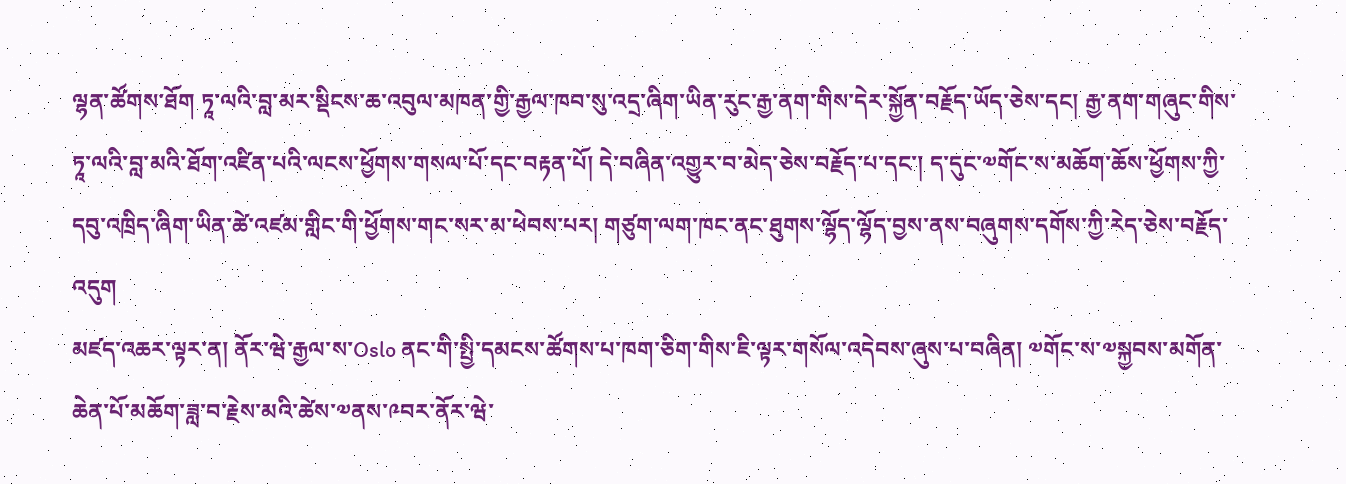ལྷན་ཚོགས་ཐོག ཏཱ་ལའི་བླ་མར་སྡིངས་ཆ་འབུལ་མཁན་གྱི་རྒྱལ་ཁབ་སུ་འདྲ་ཞིག་ཡིན་རུང་རྒྱ་ནག་གིས་དེར་སྐྱོན་བརྗོད་ཡོད་ཅེས་དང། རྒྱ་ནག་གཞུང་གིས་ཏཱ་ལའི་བླ་མའི་ཐོག་འཛིན་པའི་ལངས་ཕྱོགས་གསལ་པོ་དང་བརྟན་པོ། དེ་བཞིན་འགྱུར་བ་མེད་ཅེས་བརྗོད་པ་དང་། ད་དུང་༧གོང་ས་མཆོག་ཆོས་ཕྱོགས་ཀྱི་དབུ་འཁྲིད་ཞིག་ཡིན་ཚེ་འཛམ་གླིང་གི་ཕྱོགས་གང་སར་མ་ཕེབས་པར། གཙུག་ལག་ཁང་ནང་ཐུགས་ལྷོད་ལྷོད་བྱས་ནས་བཞུགས་དགོས་ཀྱི་རེད་ཅེས་བརྗོད་འདུག
མཛད་འཆར་ལྟར་ན། ནོར་ཝེ་རྒྱལ་ས་Oslo ནང་གི་སྤྱི་དམངས་ཚོགས་པ་ཁག་ཅིག་གིས་ཇི་ལྟར་གསོལ་འདེབས་ཞུས་པ་བཞིན། ༧གོང་ས་༧སྐྱབས་མགོན་ཆེན་པོ་མཆོག་ཟླ་བ་རྗེས་མའི་ཚེས་༧ནས་༩བར་ནོར་ཝེ་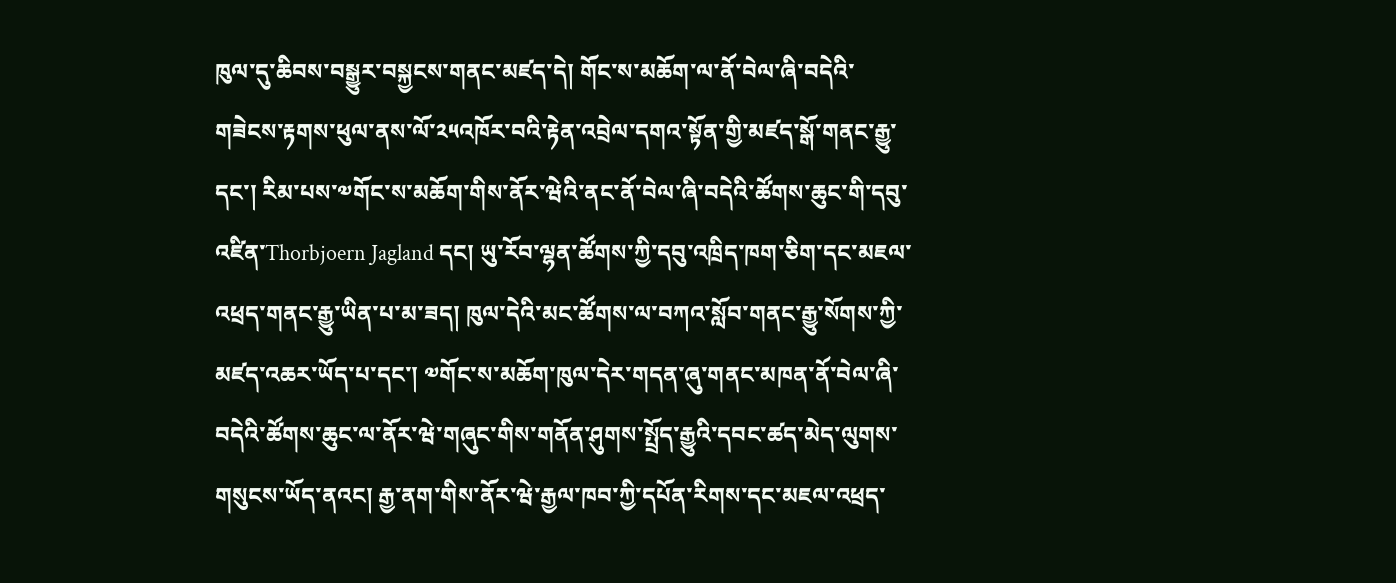ཁུལ་དུ་ཆིབས་བསྒྱུར་བསྐྱངས་གནང་མཛད་དེ། གོང་ས་མཆོག་ལ་ནོ་བེལ་ཞི་བདེའི་གཟེངས་རྟགས་ཕུལ་ནས་ལོ་༢༥འཁོར་བའི་རྟེན་འབྲེལ་དགའ་སྟོན་གྱི་མཛད་སྒོ་གནང་རྒྱུ་དང་། རིམ་པས་༧གོང་ས་མཆོག་གིས་ནོར་ཝེའི་ནང་ནོ་བེལ་ཞི་བདེའི་ཚོགས་ཆུང་གི་དབུ་འཛིན་Thorbjoern Jagland དང། ཡུ་རོབ་ལྷན་ཚོགས་ཀྱི་དབུ་འཁྲིད་ཁག་ཅིག་དང་མཇལ་འཕྲད་གནང་རྒྱུ་ཡིན་པ་མ་ཟད། ཁུལ་དེའི་མང་ཚོགས་ལ་བཀའ་སློབ་གནང་རྒྱུ་སོགས་ཀྱི་མཛད་འཆར་ཡོད་པ་དང་། ༧གོང་ས་མཆོག་ཁུལ་དེར་གདན་ཞུ་གནང་མཁན་ནོ་བེལ་ཞི་བདེའི་ཚོགས་ཆུང་ལ་ནོར་ཝེ་གཞུང་གིས་གནོན་ཤུགས་སྤྲོད་རྒྱུའི་དབང་ཚད་མེད་ལུགས་གསུངས་ཡོད་ནའང། རྒྱ་ནག་གིས་ནོར་ཝེ་རྒྱལ་ཁབ་ཀྱི་དཔོན་རིགས་དང་མཇལ་འཕྲད་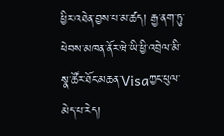ཕྱིར་འཐེན་བྱས་པ་མ་ཚད། རྒྱ་ནག་ཏུ་ཕེབས་མཁན་ནོར་ཝེ་ཡི་ཕྱི་འབྲེལ་མི་སྣ་ཚོར་ཐོང་མཆན་Visaཀྱང་ཕུལ་མེད་པ་རེད།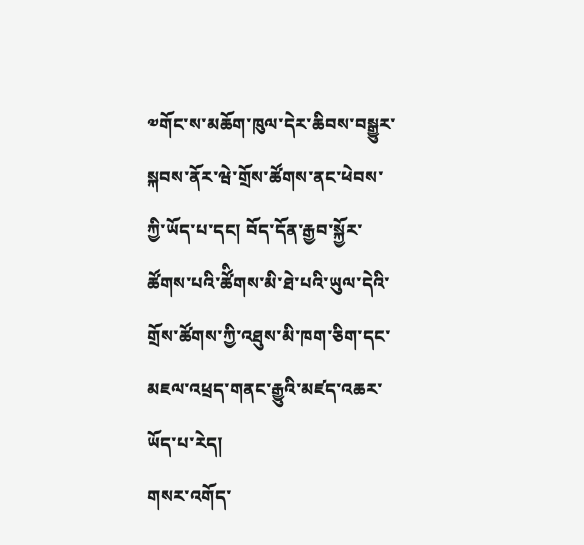༧གོང་ས་མཆོག་ཁུལ་དེར་ཆིབས་བསྒྱུར་སྐབས་ནོར་ཝེ་གྲོས་ཚོགས་ནང་ཕེབས་ཀྱི་ཡོད་པ་དང། བོད་དོན་རྒྱབ་སྐྱོར་ཚོགས་པའི་ཚོིགས་མི་ཐེ་པའི་ཡུལ་དེའི་གྲོས་ཚོགས་ཀྱི་འཐུས་མི་ཁག་ཅིག་དང་མཇལ་འཕྲད་གནང་རྒྱུའི་མཛད་འཆར་ཡོད་པ་རེད།
གསར་འགོད་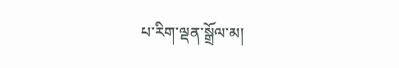པ་རིག་ལྡན་སྒྲོལ་མ།